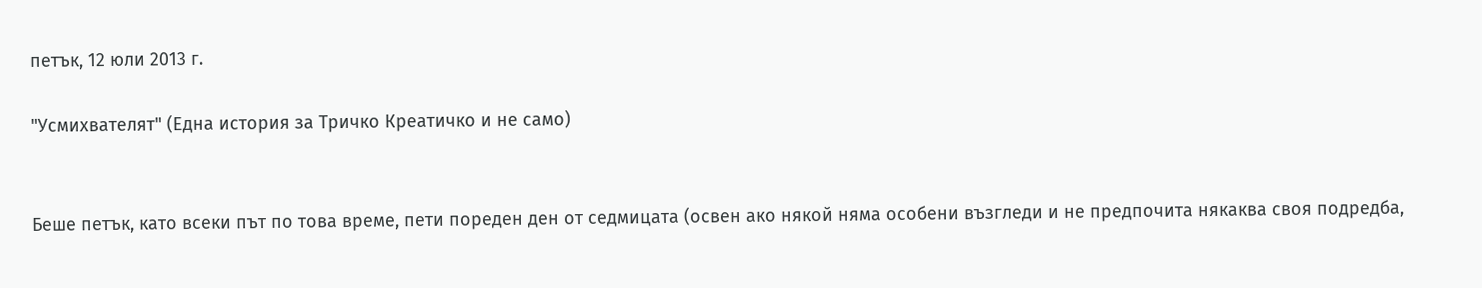петък, 12 юли 2013 г.

"Усмихвателят" (Една история за Тричко Креатичко и не само)


Беше петък, като всеки път по това време, пети пореден ден от седмицата (освен ако някой няма особени възгледи и не предпочита някаква своя подредба,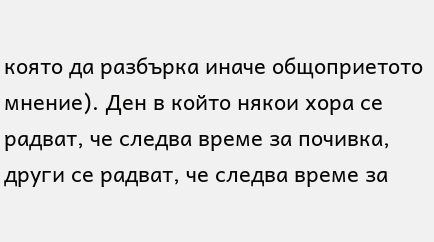която да разбърка иначе общоприетото мнение). Ден в който някои хора се радват, че следва време за почивка, други се радват, че следва време за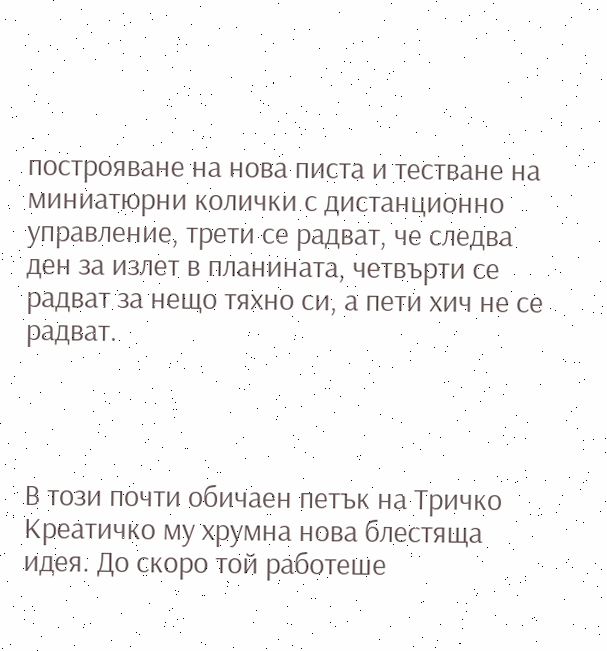построяване на нова писта и тестване на миниатюрни колички с дистанционно управление, трети се радват, че следва ден за излет в планината, четвърти се радват за нещо тяхно си, а пети хич не се радват.




В този почти обичаен петък на Тричко Креатичко му хрумна нова блестяща идея. До скоро той работеше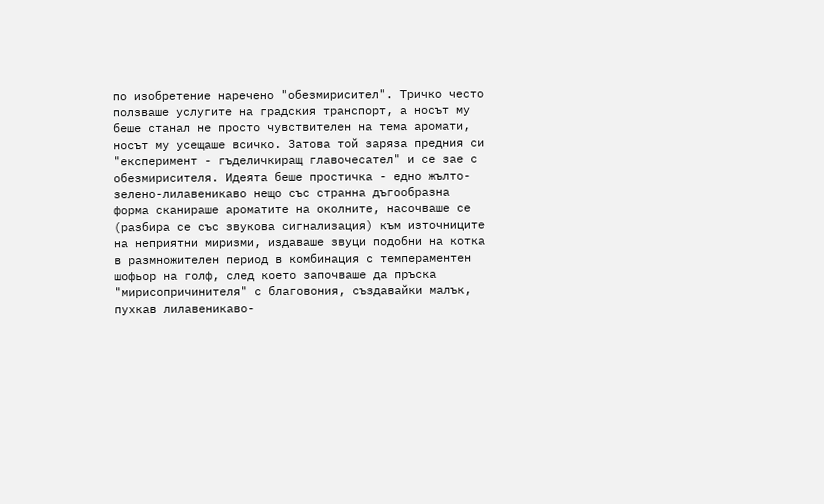по изобретение наречено "обезмирисител". Тричко често ползваше услугите на градския транспорт, а носът му беше станал не просто чувствителен на тема аромати, носът му усещаше всичко. Затова той заряза предния си "експеримент - гъделичкиращ главочесател" и се зае с обезмирисителя. Идеята беше простичка - едно жълто-зелено-лилавеникаво нещо със странна дъгообразна форма сканираше ароматите на околните, насочваше се (разбира се със звукова сигнализация) към източниците на неприятни миризми, издаваше звуци подобни на котка в размножителен период в комбинация с темпераментен шофьор на голф, след което започваше да пръска "мирисопричинителя" с благовония, създавайки малък, пухкав лилавеникаво-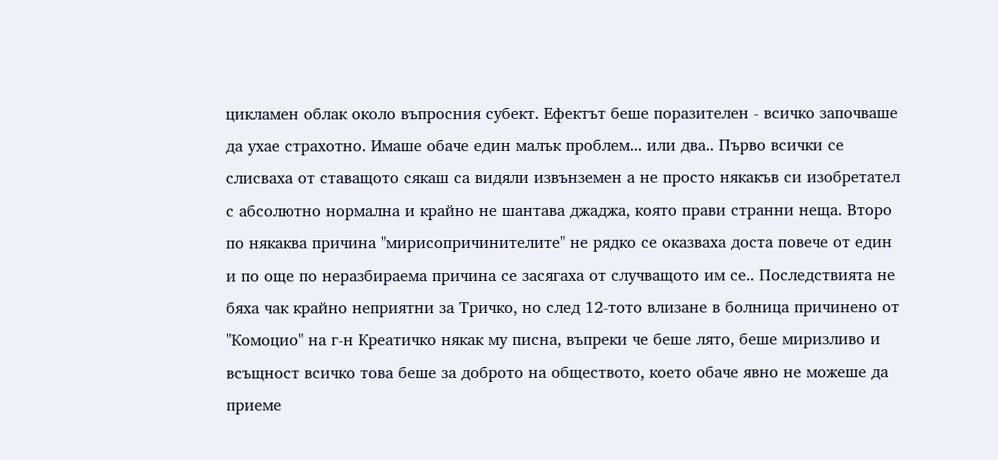цикламен облак около въпросния субект. Ефектът беше поразителен - всичко започваше да ухае страхотно. Имаше обаче един малък проблем... или два.. Първо всички се слисваха от ставащото сякаш са видяли извънземен а не просто някакъв си изобретател с абсолютно нормална и крайно не шантава джаджа, която прави странни неща. Второ по някаква причина "мирисопричинителите" не рядко се оказваха доста повече от един и по още по неразбираема причина се засягаха от случващото им се.. Последствията не бяха чак крайно неприятни за Тричко, но след 12-тото влизане в болница причинено от "Комоцио" на г-н Креатичко някак му писна, въпреки че беше лято, беше миризливо и всъщност всичко това беше за доброто на обществото, което обаче явно не можеше да приеме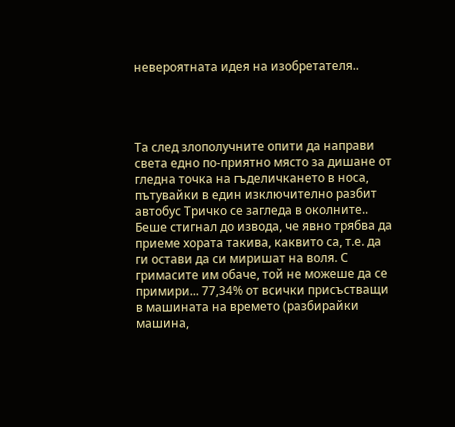невероятната идея на изобретателя..




Та след злополучните опити да направи света едно по-приятно място за дишане от гледна точка на гъделичкането в носа, пътувайки в един изключително разбит автобус Тричко се загледа в околните.. Беше стигнал до извода, че явно трябва да приеме хората такива, каквито са, т.е. да ги остави да си миришат на воля. С гримасите им обаче, той не можеше да се примири... 77,34% от всички присъстващи в машината на времето (разбирайки машина,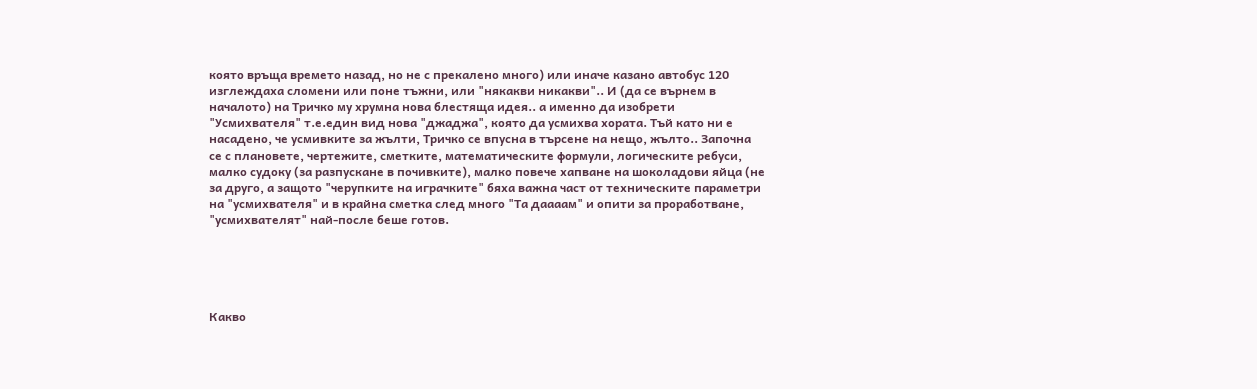която връща времето назад, но не с прекалено много) или иначе казано автобус 120 изглеждаха сломени или поне тъжни, или "някакви никакви".. И (да се върнем в началото) на Тричко му хрумна нова блестяща идея.. а именно да изобрети "Усмихвателя" т.е.един вид нова "джаджа", която да усмихва хората. Тъй като ни е насадено, че усмивките за жълти, Тричко се впусна в търсене на нещо, жълто.. Започна се с плановете, чертежите, сметките, математическите формули, логическите ребуси, малко судоку (за разпускане в почивките), малко повече хапване на шоколадови яйца (не за друго, а защото "черупките на играчките" бяха важна част от техническите параметри на "усмихвателя" и в крайна сметка след много "Та даааам" и опити за проработване, "усмихвателят" най-после беше готов.





Какво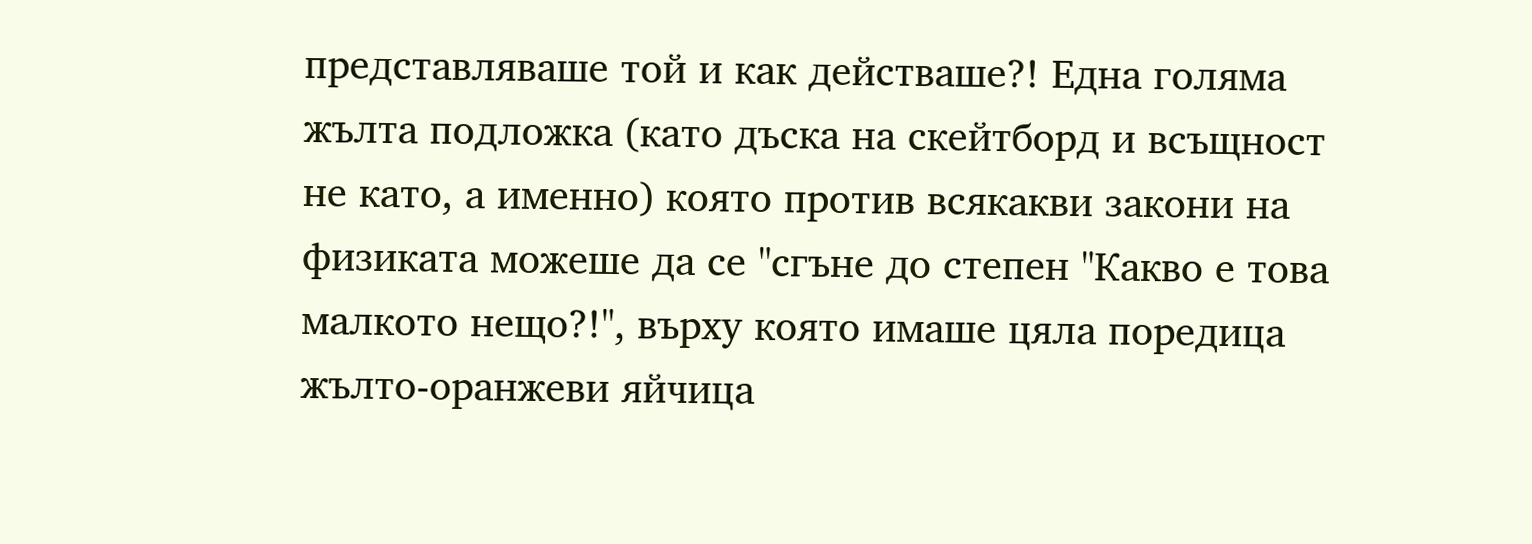представляваше той и как действаше?! Една голяма жълта подложка (като дъска на скейтборд и всъщност не като, а именно) която против всякакви закони на физиката можеше да се "сгъне до степен "Какво е това малкото нещо?!", върху която имаше цяла поредица жълто-оранжеви яйчица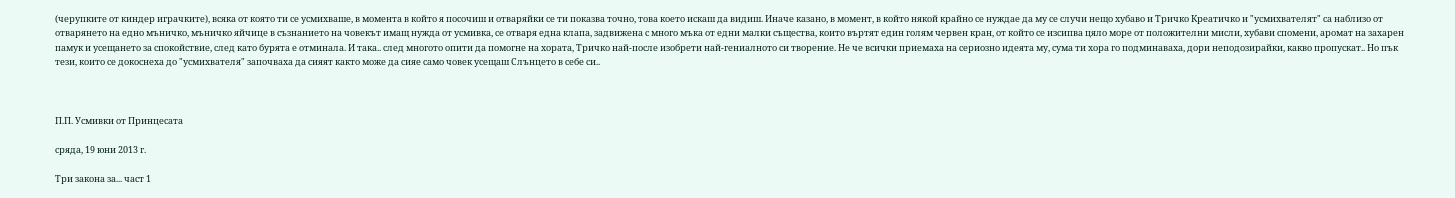(черупките от киндер играчките), всяка от която ти се усмихваше, в момента в който я посочиш и отваряйки се ти показва точно, това което искаш да видиш. Иначе казано, в момент, в който някой крайно се нуждае да му се случи нещо хубаво и Тричко Креатичко и "усмихвателят" са наблизо от отварянето на едно мъничко, мъничко яйчице в съзнанието на човекът имащ нужда от усмивка, се отваря една клапа, задвижена с много мъка от едни малки същества, които въртят един голям червен кран, от който се изсипва цяло море от положителни мисли, хубави спомени, аромат на захарен памук и усещането за спокойствие, след като бурята е отминала. И така.. след многото опити да помогне на хората, Тричко най-после изобрети най-гениалното си творение. Не че всички приемаха на сериозно идеята му, сума ти хора го подминаваха, дори неподозирайки, какво пропускат.. Но пък тези, които се докоснеха до "усмихвателя" започваха да сияят както може да сияе само човек усещаш Слънцето в себе си..



П.П. Усмивки от Принцесата

сряда, 19 юни 2013 г.

Три закона за... част 1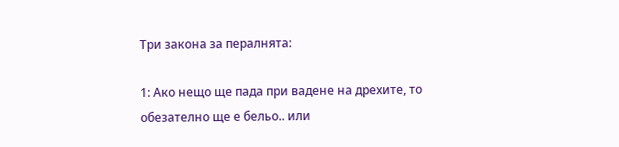Три закона за пералнята:

1: Ако нещо ще пада при вадене на дрехите, то обезателно ще е бельо.. или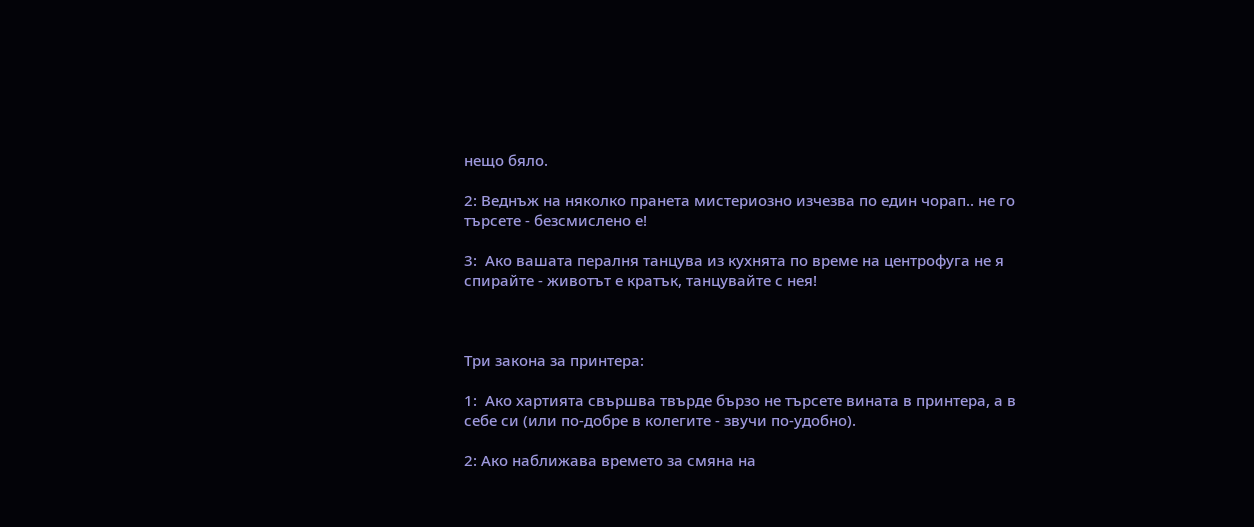нещо бяло.

2: Веднъж на няколко пранета мистериозно изчезва по един чорап.. не го търсете - безсмислено е!

3:  Ако вашата пералня танцува из кухнята по време на центрофуга не я спирайте - животът е кратък, танцувайте с нея!



Три закона за принтера:

1:  Ако хартията свършва твърде бързо не търсете вината в принтера, а в себе си (или по-добре в колегите - звучи по-удобно).

2: Ако наближава времето за смяна на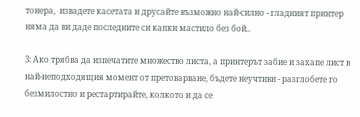тонера,  извадете касетата и друсайте възможно най-силно - гладният принтер няма да ви даде последните си капки мастило без бой..

3: Ако трябва да изпечатите множество листа, а принтерът забие и захапе лист в най-неподходящия момент от претоварване, бъдете неучтиви - разглобете го безмилостно и рестартирайте, колкото и да се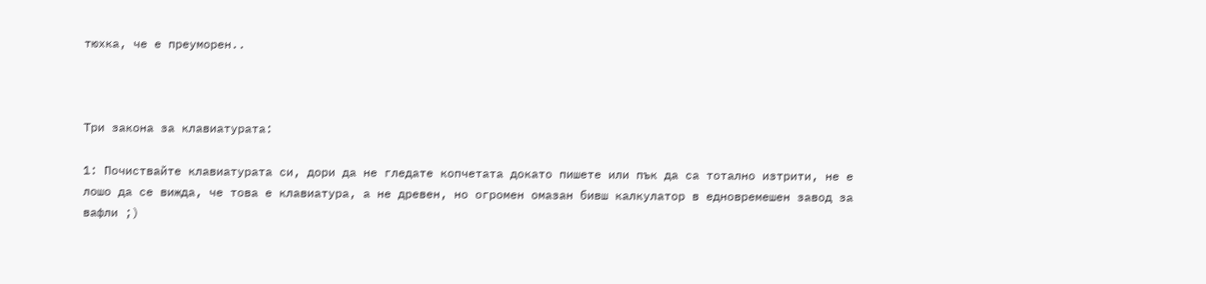тюхка, че е преуморен..



Три закона за клавиатурата:

1: Почиствайте клавиатурата си, дори да не гледате копчетата докато пишете или пък да са тотално изтрити, не е лошо да се вижда, че това е клавиатура, а не древен, но огромен омазан бивш калкулатор в едновремешен завод за вафли ;)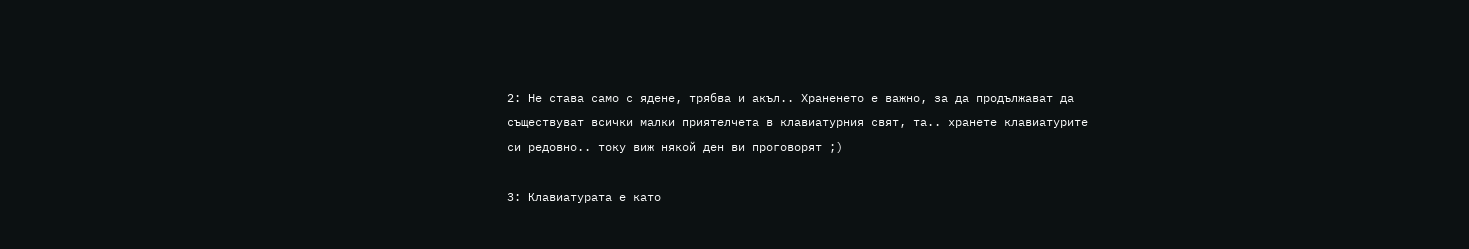2: Не става само с ядене, трябва и акъл.. Храненето е важно, за да продължават да съществуват всички малки приятелчета в клавиатурния свят, та.. хранете клавиатурите си редовно.. току виж някой ден ви проговорят ;)

3: Клавиатурата е като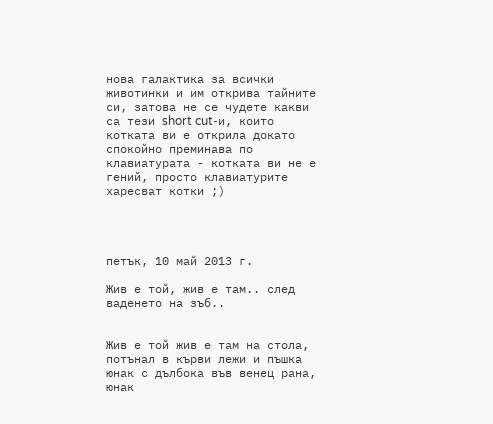нова галактика за всички животинки и им открива тайните си, затова не се чудете какви са тези short cut-и, които котката ви е открила докато спокойно преминава по клавиатурата - котката ви не е гений, просто клавиатурите харесват котки ;)




петък, 10 май 2013 г.

Жив е той, жив е там.. след ваденето на зъб..


Жив е той жив е там на стола,
потънал в кърви лежи и пъшка
юнак с дълбока във венец рана,
юнак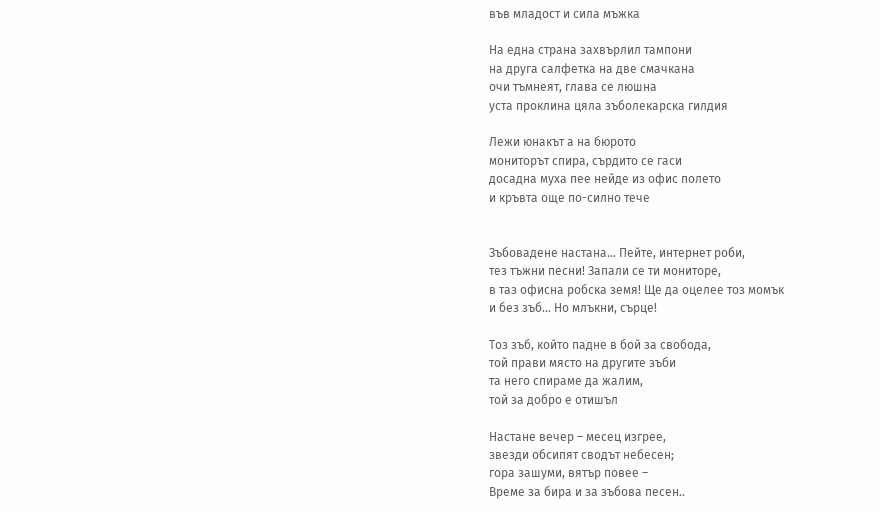във младост и сила мъжка

На една страна захвърлил тампони
на друга салфетка на две смачкана
очи тъмнеят, глава се люшна
уста проклина цяла зъболекарска гилдия

Лежи юнакът а на бюрото
мониторът спира, сърдито се гаси
досадна муха пее нейде из офис полето
и кръвта още по-силно тече


Зъбовадене настана... Пейте, интернет роби,
тез тъжни песни! Запали се ти мониторе,
в таз офисна робска земя! Ще да оцелее тоз момък
и без зъб... Но млъкни, сърце!

Тоз зъб, който падне в бой за свобода,
той прави място на другите зъби
та него спираме да жалим,
той за добро е отишъл

Настане вечер – месец изгрее,
звезди обсипят сводът небесен;
гора зашуми, вятър повее –
Време за бира и за зъбова песен..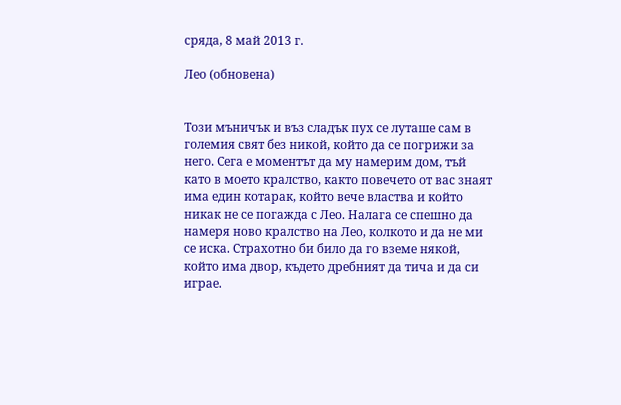сряда, 8 май 2013 г.

Лео (обновена)


Този мъничък и въз сладък пух се луташе сам в големия свят без никой, който да се погрижи за него. Сега е моментът да му намерим дом, тъй като в моето кралство, както повечето от вас знаят има един котарак, който вече властва и който никак не се погажда с Лео. Налага се спешно да намеря ново кралство на Лео, колкото и да не ми се иска. Страхотно би било да го вземе някой, който има двор, където дребният да тича и да си играе.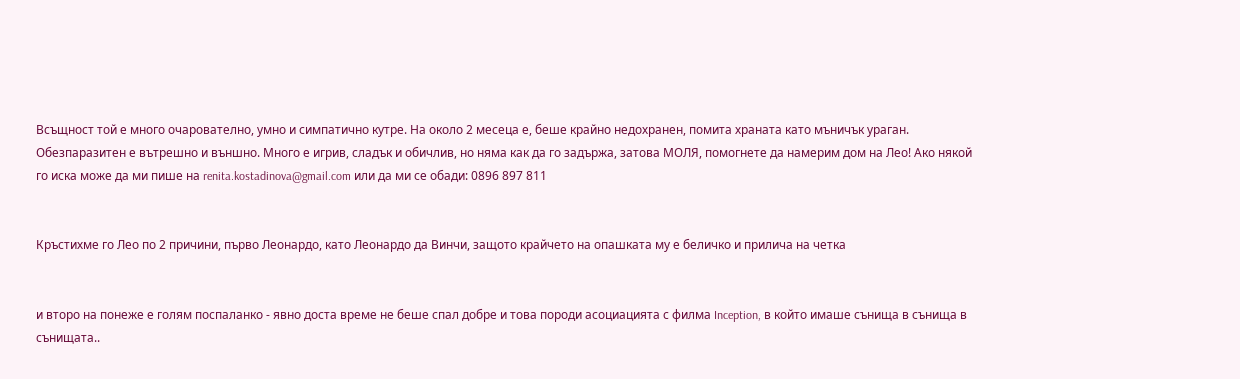Всъщност той е много очарователно, умно и симпатично кутре. На около 2 месеца е, беше крайно недохранен, помита храната като мъничък ураган. Обезпаразитен е вътрешно и външно. Много е игрив, сладък и обичлив, но няма как да го задържа, затова МОЛЯ, помогнете да намерим дом на Лео! Ако някой го иска може да ми пише на renita.kostadinova@gmail.com или да ми се обади: 0896 897 811


Кръстихме го Лео по 2 причини, първо Леонардо, като Леонардо да Винчи, защото крайчето на опашката му е беличко и прилича на четка


и второ на понеже е голям поспаланко - явно доста време не беше спал добре и това породи асоциацията с филма Inception, в който имаше сънища в сънища в сънищата..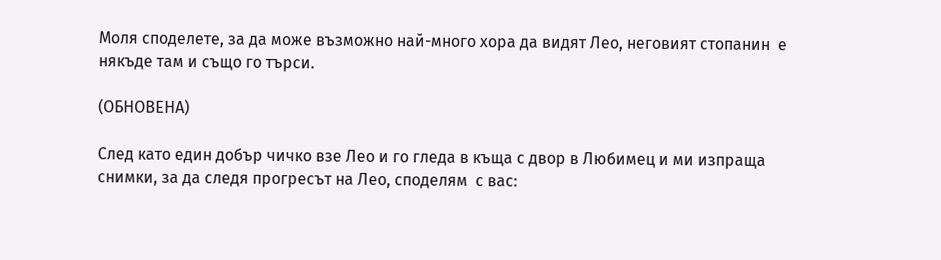Моля споделете, за да може възможно най-много хора да видят Лео, неговият стопанин  е някъде там и също го търси.

(ОБНОВЕНА)

След като един добър чичко взе Лео и го гледа в къща с двор в Любимец и ми изпраща снимки, за да следя прогресът на Лео, споделям  с вас: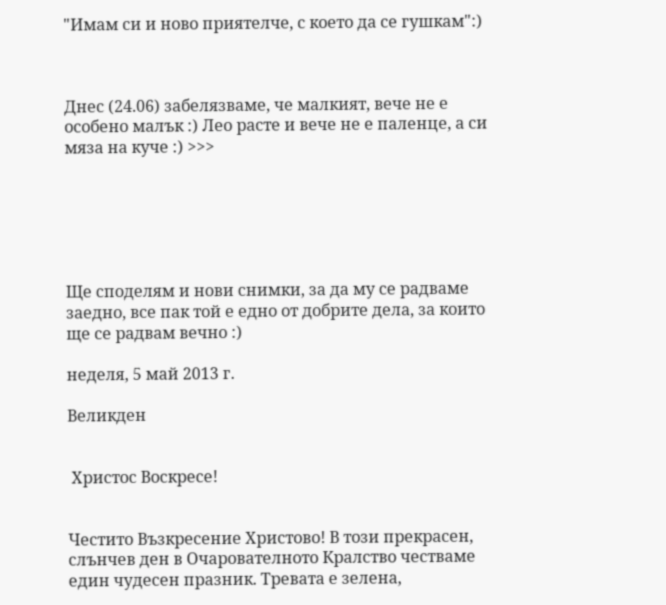"Имам си и ново приятелче, с което да се гушкам":)



Днес (24.06) забелязваме, че малкият, вече не е особено малък :) Лео расте и вече не е паленце, а си мяза на куче :) >>>






Ще споделям и нови снимки, за да му се радваме заедно, все пак той е едно от добрите дела, за които ще се радвам вечно :)

неделя, 5 май 2013 г.

Великден


 Христос Воскресе!


Честито Възкресение Христово! В този прекрасен, слънчев ден в Очарователното Кралство честваме един чудесен празник. Тревата е зелена,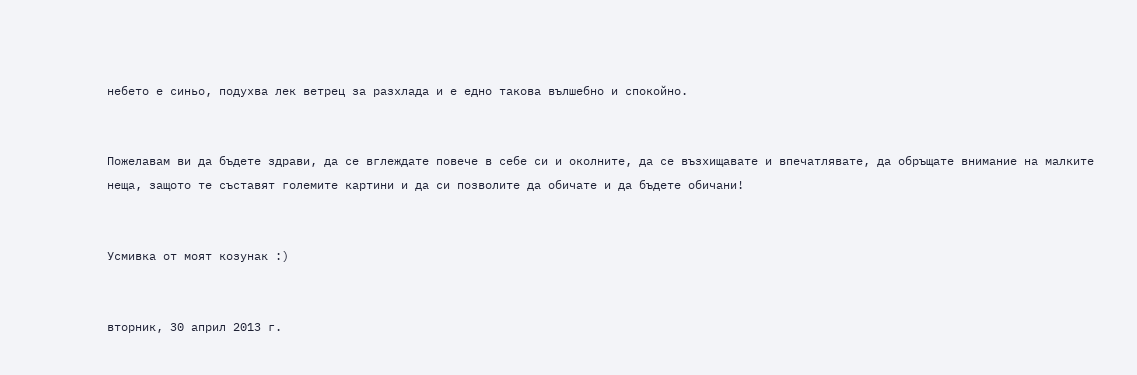небето е синьо, подухва лек ветрец за разхлада и е едно такова вълшебно и спокойно.


Пожелавам ви да бъдете здрави, да се вглеждате повече в себе си и околните, да се възхищавате и впечатлявате, да обръщате внимание на малките неща, защото те съставят големите картини и да си позволите да обичате и да бъдете обичани!


Усмивка от моят козунак :)


вторник, 30 април 2013 г.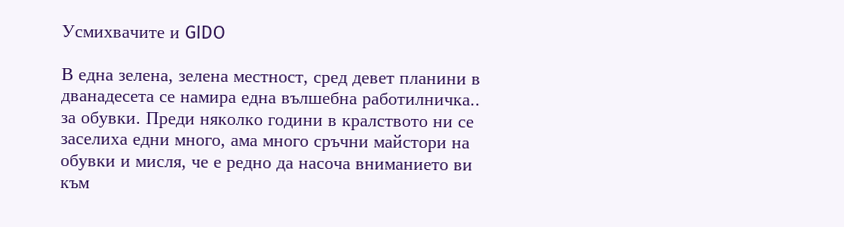Усмихвачите и GIDO

В една зелена, зелена местност, сред девет планини в дванадесета се намира една вълшебна работилничка.. за обувки. Преди няколко години в кралството ни се заселиха едни много, ама много сръчни майстори на обувки и мисля, че е редно да насоча вниманието ви към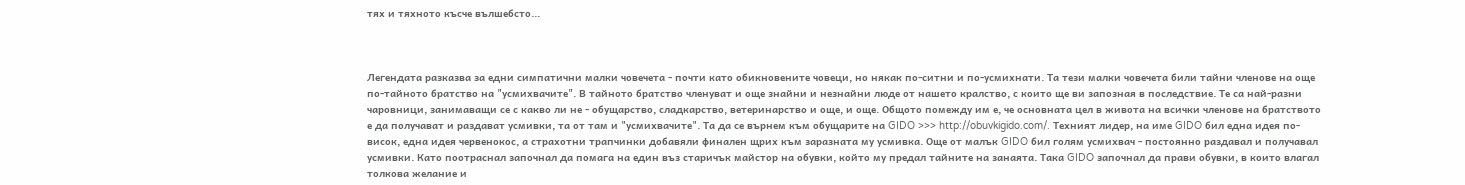тях и тяхното късче вълшебсто...



Легендата разказва за едни симпатични малки човечета - почти като обикновените човеци, но някак по-ситни и по-усмихнати. Та тези малки човечета били тайни членове на още по-тайното братство на "усмихвачите". В тайното братство членуват и още знайни и незнайни люде от нашето кралство, с които ще ви запозная в последствие. Те са най-разни чаровници, занимаващи се с какво ли не - обущарство, сладкарство, ветеринарство и още, и още. Общото помежду им е, че основната цел в живота на всички членове на братството е да получават и раздават усмивки, та от там и "усмихвачите". Та да се върнем към обущарите на GIDO >>> http://obuvkigido.com/. Техният лидер, на име GIDO бил една идея по-висок, една идея червенокос, а страхотни трапчинки добавяли финален щрих към заразната му усмивка. Още от малък GIDO бил голям усмихвач - постоянно раздавал и получавал усмивки. Като поотраснал започнал да помага на един въз старичък майстор на обувки, който му предал тайните на занаята. Така GIDO започнал да прави обувки, в които влагал толкова желание и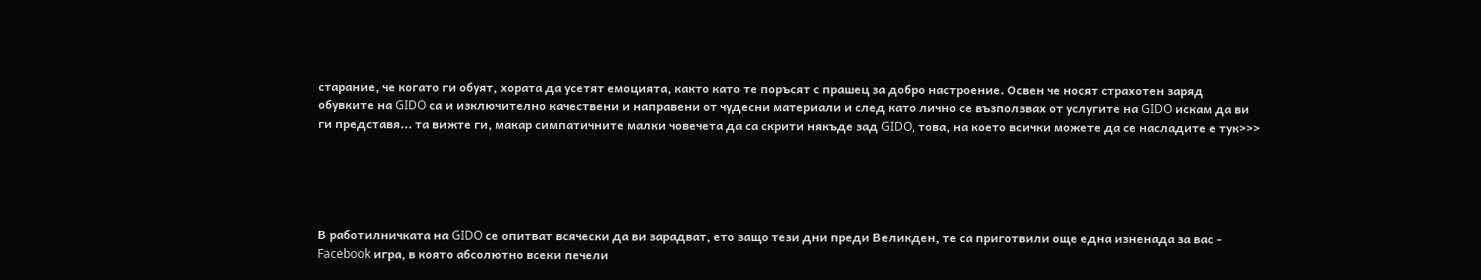старание, че когато ги обуят, хората да усетят емоцията, както като те поръсят с прашец за добро настроение. Освен че носят страхотен заряд обувките на GIDO са и изключително качествени и направени от чудесни материали и след като лично се възползвах от услугите на GIDO искам да ви ги представя... та вижте ги, макар симпатичните малки човечета да са скрити някъде зад GIDO, това, на което всички можете да се насладите е тук>>>





В работилничката на GIDO се опитват всячески да ви зарадват, ето защо тези дни преди Великден, те са приготвили още една изненада за вас - Facebook игра, в която абсолютно всеки печели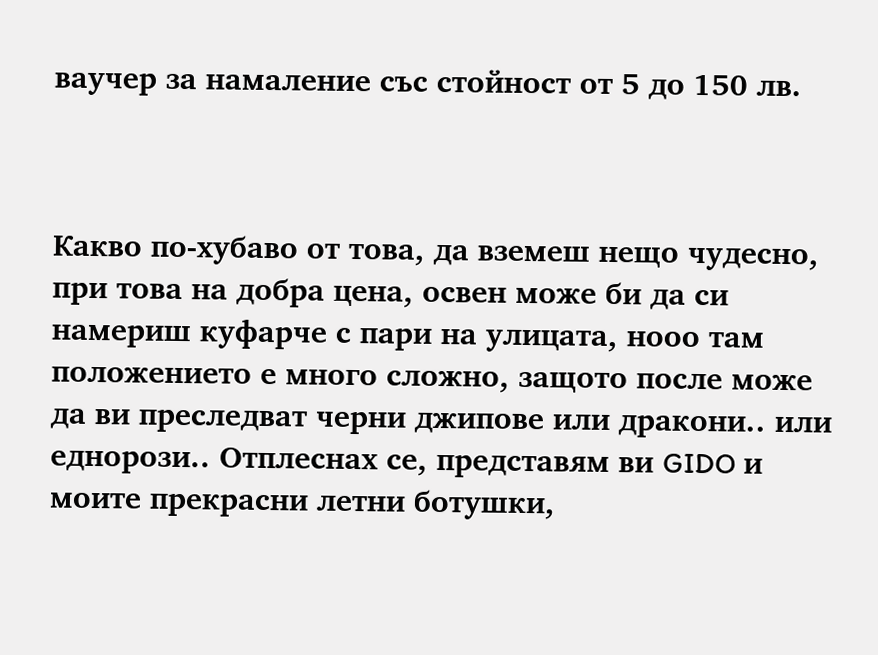ваучер за намаление със стойност от 5 до 150 лв.



Какво по-хубаво от това, да вземеш нещо чудесно, при това на добра цена, освен може би да си намериш куфарче с пари на улицата, нооо там положението е много сложно, защото после може да ви преследват черни джипове или дракони.. или еднорози.. Отплеснах се, представям ви GIDO и моите прекрасни летни ботушки,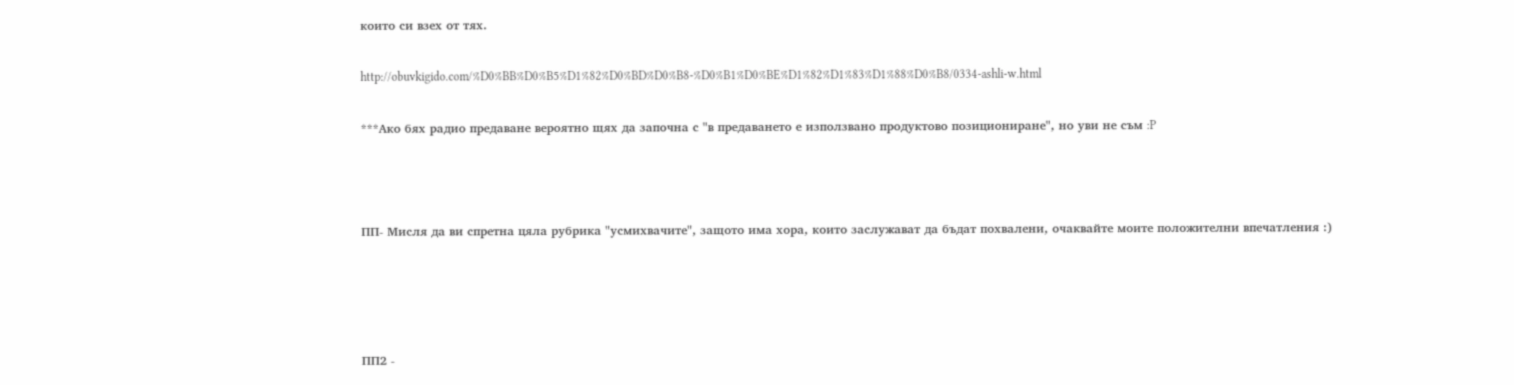които си взех от тях.

http://obuvkigido.com/%D0%BB%D0%B5%D1%82%D0%BD%D0%B8-%D0%B1%D0%BE%D1%82%D1%83%D1%88%D0%B8/0334-ashli-w.html

***Ако бях радио предаване вероятно щях да започна с "в предаването е използвано продуктово позициониране", но уви не съм :P



ПП- Мисля да ви спретна цяла рубрика "усмихвачите", защото има хора, които заслужават да бъдат похвалени, очаквайте моите положителни впечатления :)




ПП2 -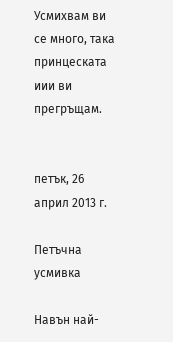Усмихвам ви се много, така принцеската иии ви прегръщам.


петък, 26 април 2013 г.

Петъчна усмивка

Навън най-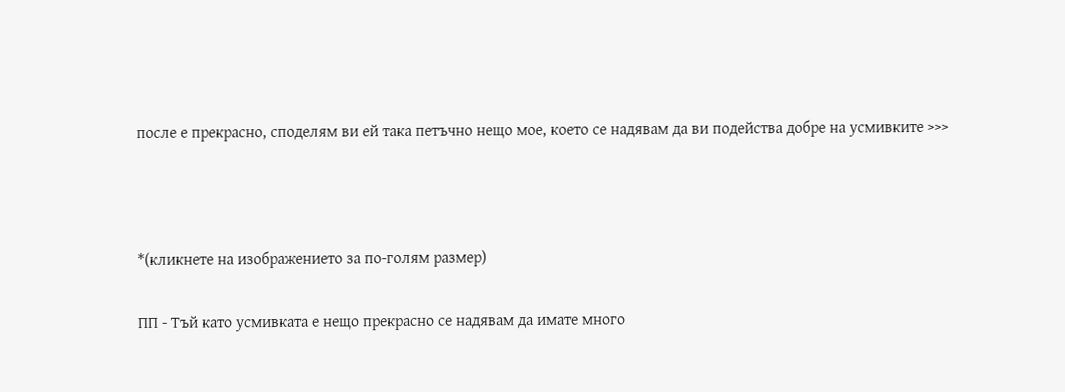после е прекрасно, споделям ви ей така петъчно нещо мое, което се надявам да ви подейства добре на усмивките >>>



*(кликнете на изображението за по-голям размер)

ПП - Тъй като усмивката е нещо прекрасно се надявам да имате много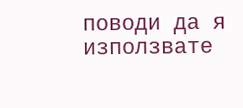поводи да я използвате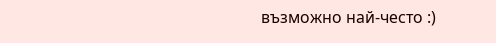възможно най-често :)